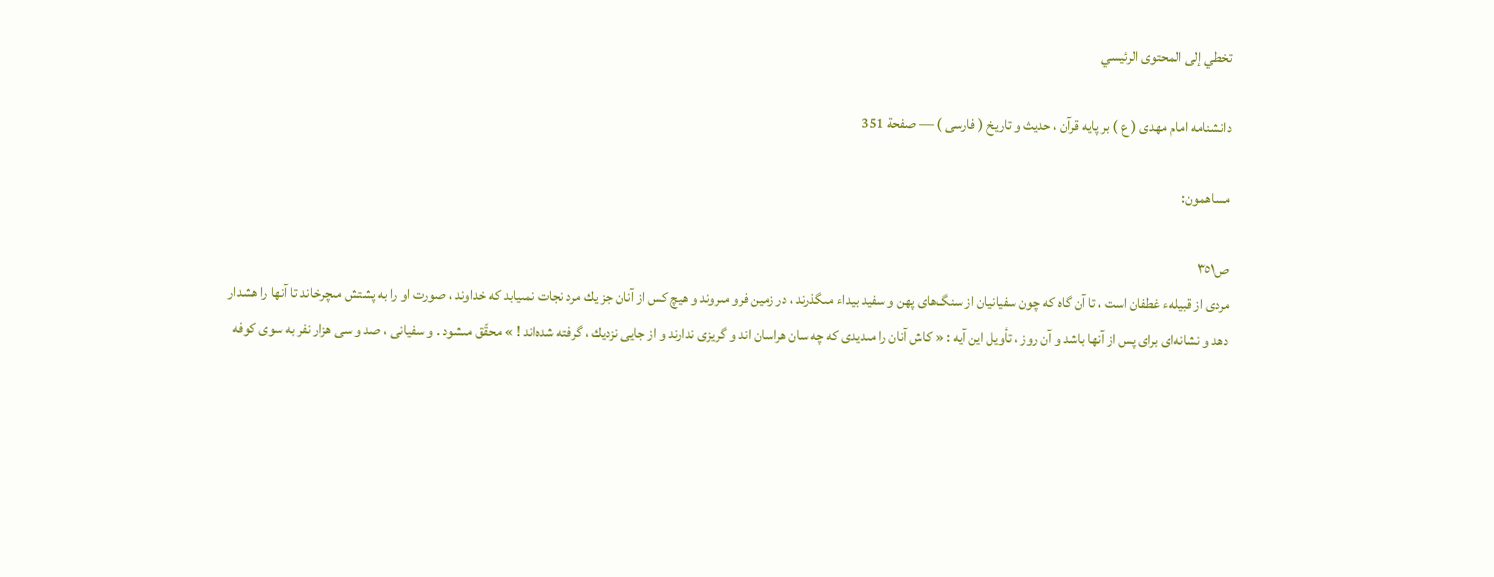تخطي إلى المحتوى الرئيسي

دانشنامه امام مهدى ( ع ) بر پايه قرآن ، حديث و تاريخ ( فارسى ) — صفحة 351

مساهمون:

ص٣٥١
مردى از قبيلهء غطفان است ، تا آن گاه كه چون سفيانيان از سنگ‌هاى پهن و سفيد بيداء مىگذرند ، در زمين فرو مىروند و هيچ كس از آنان جز يك مرد نجات نمىيابد كه خداوند ، صورت او را به پشتش مىچرخاند تا آنها را هشدار دهد و نشانه‌اى براى پس از آنها باشد و آن روز ، تأويل اين آيه : « كاش آنان را مىديدى كه چه سان هراسان اند و گريزى ندارند و از جايى نزديك ، گرفته شده‌اند ! » محقّق مىشود . و سفيانى ، صد و سى هزار نفر به سوى كوفه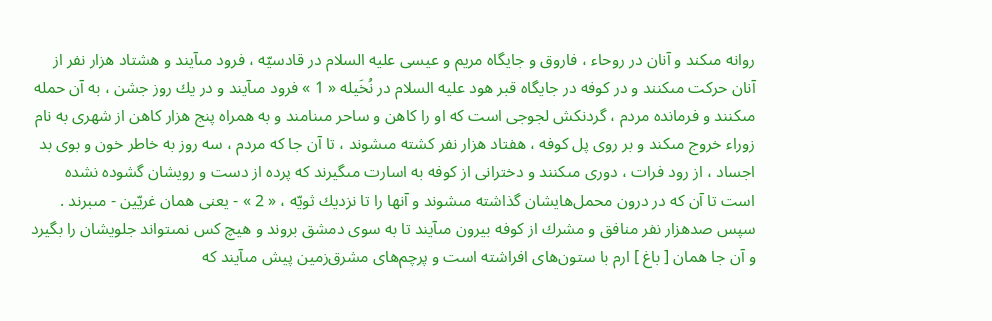روانه مىكند و آنان در روحاء ، فاروق و جايگاه مريم و عيسى عليه السلام در قادسيّه ، فرود مىآيند و هشتاد هزار نفر از آنان حركت مىكنند و در كوفه در جايگاه قبر هود عليه السلام در نُخَيله « 1 » فرود مىآيند و در يك روز جشن ، به آن حمله مىكنند و فرمانده مردم ، گردنكش لجوجى است كه او را كاهن و ساحر مىنامند و به همراه پنج هزار كاهن از شهرى به نام زوراء خروج مىكند و بر روى پل كوفه ، هفتاد هزار نفر كشته مىشوند ، تا آن جا كه مردم ، سه روز به خاطر خون و بوى بد اجساد ، از رود فرات ، دورى مىكنند و دخترانى از كوفه به اسارت مىگيرند كه پرده از دست و رويشان گشوده نشده است تا آن كه در درون محمل‌هايشان گذاشته مىشوند و آنها را تا نزديك ثويّه ، « 2 » - يعنى همان غريّين - مىبرند . سپس صدهزار نفر منافق و مشرك از كوفه بيرون مىآيند تا به سوى دمشق بروند و هيچ كس نمىتواند جلويشان را بگيرد و آن جا همان [ باغ ] ارم با ستون‌هاى افراشته است و پرچم‌هاى مشرق‌زمين پيش مىآيند كه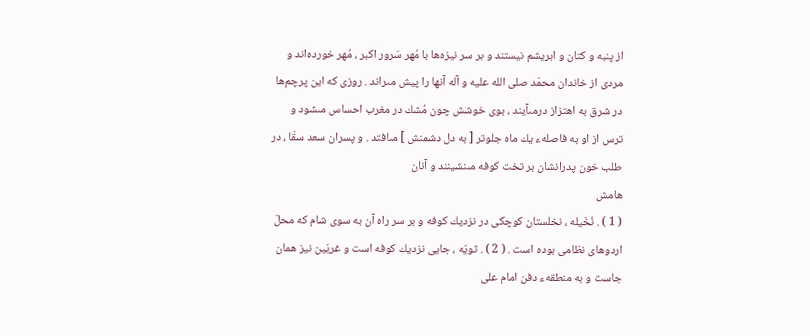از پنبه و كتان و ابريشم نيستند و بر سر نيزه‌ها با مُهر سَرور اكبر ، مُهر خورده‌اند و مردى از خاندان محمّد صلى الله عليه و آله آنها را پيش مىراند . روزى كه اين پرچم‌ها در شرق به اهتزاز درمىآيند ، بوى خوشش چون مُشك در مغرب احساس مىشود و ترس از او به فاصلهء يك ماه جلوتر [ به دل دشمنش ] مىافتد . و پسران سعد سقّا ، در طلب خون پدرانشان بر تخت كوفه مىنشينند و آنان
هامش
( 1 ) . نُخَيله ، نخلستان كوچكى در نزديك كوفه و بر سر راه آن به سوى شام كه محلّ اردوهاى نظامى بوده است . ( 2 ) . ثويّه ، جايى نزديك كوفه است و غريّين نيز همان جاست و به منطقهء دفن امام على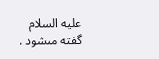عليه السلام گفته مىشود .